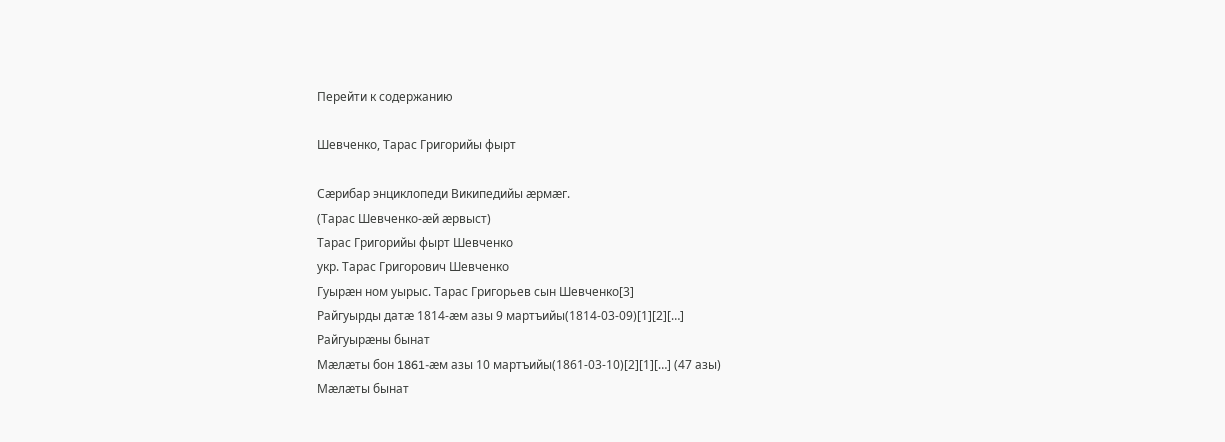Перейти к содержанию

Шевченко, Тарас Григорийы фырт

Сæрибар энциклопеди Википедийы æрмæг.
(Тарас Шевченко-æй æрвыст)
Тарас Григорийы фырт Шевченко
укр. Тарас Григорович Шевченко
Гуырæн ном уырыс. Тарас Григорьев сын Шевченко[3]
Райгуырды датæ 1814-æм азы 9 мартъийы(1814-03-09)[1][2][…]
Райгуырæны бынат
Мæлæты бон 1861-æм азы 10 мартъийы(1861-03-10)[2][1][…] (47 азы)
Мæлæты бынат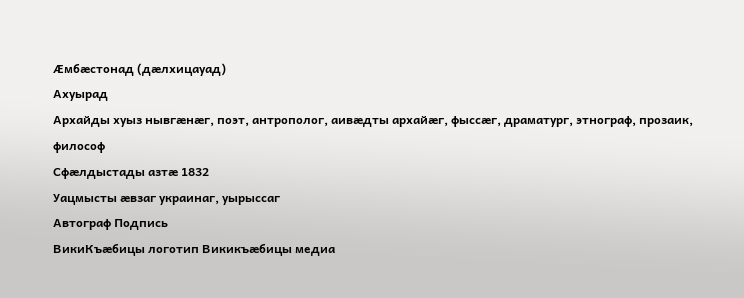Æмбæстонад (дæлхицауад)
Ахуырад
Архайды хуыз нывгæнæг, поэт, антрополог, аивæдты архайæг, фыссæг, драматург, этнограф, прозаик, философ
Сфæлдыстады азтæ 1832
Уацмысты æвзаг украинаг, уырыссаг
Автограф Подпись
ВикиКъæбицы логотип Викикъæбицы медиа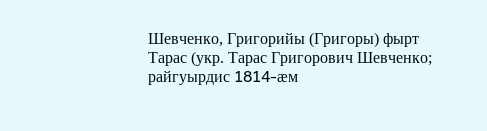Шевченко, Григорийы (Григоры) фырт Тарас (укр. Тарас Григорович Шевченко; райгуырдис 1814-æм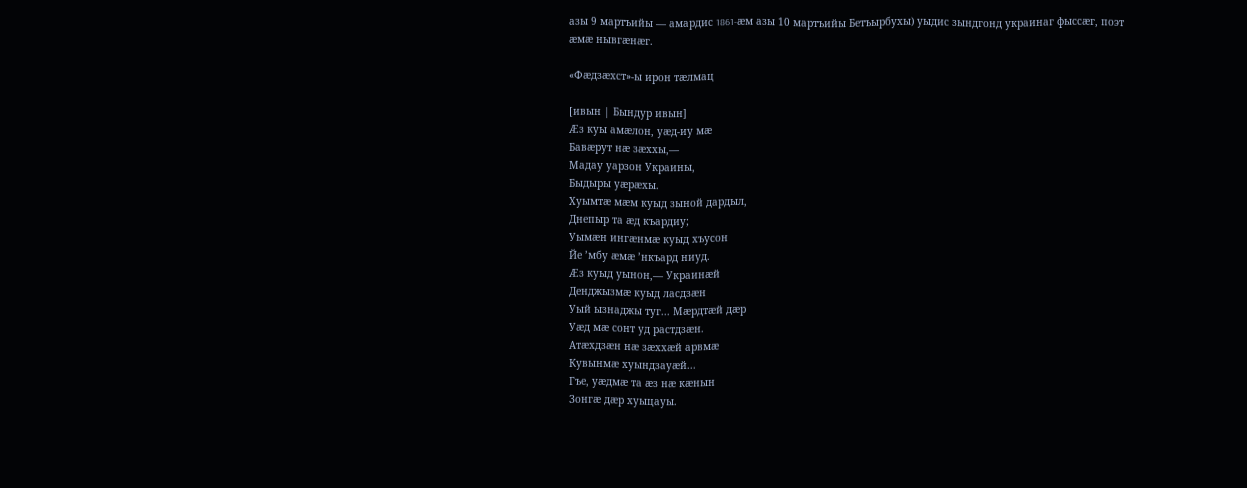азы 9 мартъийы — амардис 1861-æм азы 10 мартъийы Бетъырбухы) уыдис зындгонд украинаг фыссæг, поэт æмæ нывгæнæг.

«Фæдзæхст»-ы ирон тæлмац

[ивын | Бындур ивын]
Æз куы амæлон, уæд-иу мæ
Бавæрут нæ зæххы,—
Мадау уарзон Украины,
Быдыры уæрæхы.
Хуымтæ мæм куыд зыной дардыл,
Днепыр та æд къардиу;
Уымæн ингæнмæ куыд хъусон
Йе ’мбу æмæ ’нкъард ниуд.
Æз куыд уынон,— Украинæй
Денджызмæ куыд ласдзæн
Уый ызнаджы туг... Мæрдтæй дæр
Уæд мæ сонт уд растдзæн.
Атæхдзæн нæ зæххæй арвмæ
Кувынмæ хуындзауæй...
Гъе, уæдмæ та æз нæ кæнын
Зонгæ дæр хуыцауы.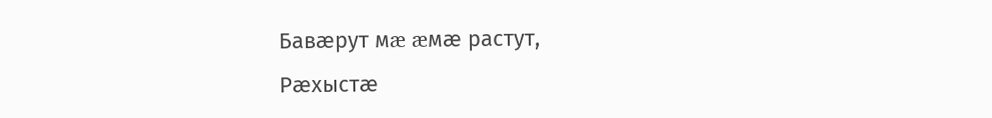Бавæрут мæ æмæ растут,
Рæхыстæ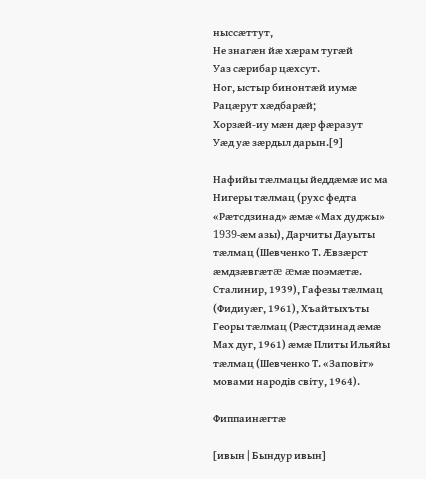ныссæттут,
Не знагæн йæ хæрам тугæй
Уаз сæрибар цæхсут.
Ног, ыстыр бинонтæй иумæ
Рацæрут хæдбарæй;
Хорзæй-иу мæн дæр фæразут
Уæд уæ зæрдыл дарын.[9]

Нафийы тæлмацы йеддæмæ ис ма Нигеры тæлмац (рухс федта «Рæтсдзинад» æмæ «Мах дуджы» 1939-æм азы), Дарчиты Дауыты тæлмац (Шевченко Т. Æвзæрст æмдзæвгæтæ æмæ поэмæтæ. Сталинир, 1939), Гафезы тæлмац (Фидиуæг, 1961), Хъайтыхъты Георы тæлмац (Рæстдзинад æмæ Мах дуг, 1961) æмæ Плиты Ильяйы тæлмац (Шевченко Т. «Заповіт» мовами народів світу, 1964).

Фиппаинæгтæ

[ивын | Бындур ивын]